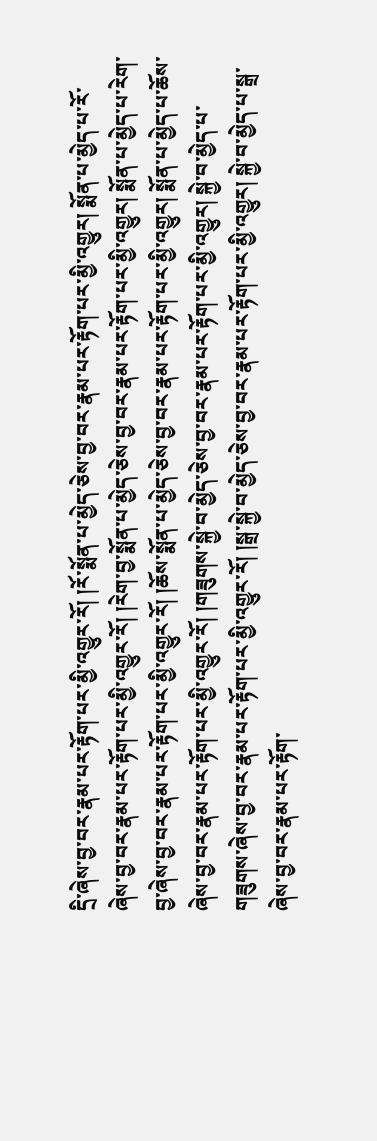དྲི་ཞེས་བྱ་བར་རྣམ་པར་རྟོག་པར་མྱི་འགྱུར་རོ། །རོ་སྨོན་པ་མྱེད་ཅེས་བྱ་བར་རྣམ་པར་རྟོག་པར་མྱི་འགྱུར། སྨོན་པ་མྱེད་པ་རོ་ཞེས་བྱ་བར་རྣམ་པར་རྟོག་པར་མྱི་འགྱུར་རོ། །རེག་བྱ་སྨོན་པ་མྱེད་ཅེས་བྱ་བར་རྣམ་པར་རྟོག་པར་མྱི་འགྱུར། སྨོན་པ་མྱེད་པ་རེག་བྱ་ཞེས་བྱ་བར་རྣམ་པར་རྟོག་པར་མྱི་འགྱུར་རོ། །ཆོས་སྨོན་པ་མྱེད་ཅེས་བྱ་བར་རྣམ་པར་རྟོག་པར་མྱི་འགྱུར། སྨོན་པ་མྱེད་པ་ཆོས་ཞེས་བྱ་བར་རྣམ་པར་རྟོག་པར་མྱི་འགྱུར་རོ། །གཟུགས་སྐྱེ་བ་མྱེད་ཅེས་བྱ་བར་རྣམ་པར་རྟོག་པར་མྱི་འགྱུར། སྐྱེ་བ་མྱེད་པ་གཟུགས་ཞེས་བྱ་བར་རྣམ་པར་རྟོག་པར་མྱི་འགྱུར་རོ། །སྒྲ་སྐྱེ་བ་མྱེད་ཅེས་བྱ་བར་རྣམ་པར་རྟོག་པར་མྱི་འགྱུར། སྐྱེ་བ་མྱེད་པ་སྒྲ་ཞེས་བྱ་བར་རྣམ་པར་རྟོག་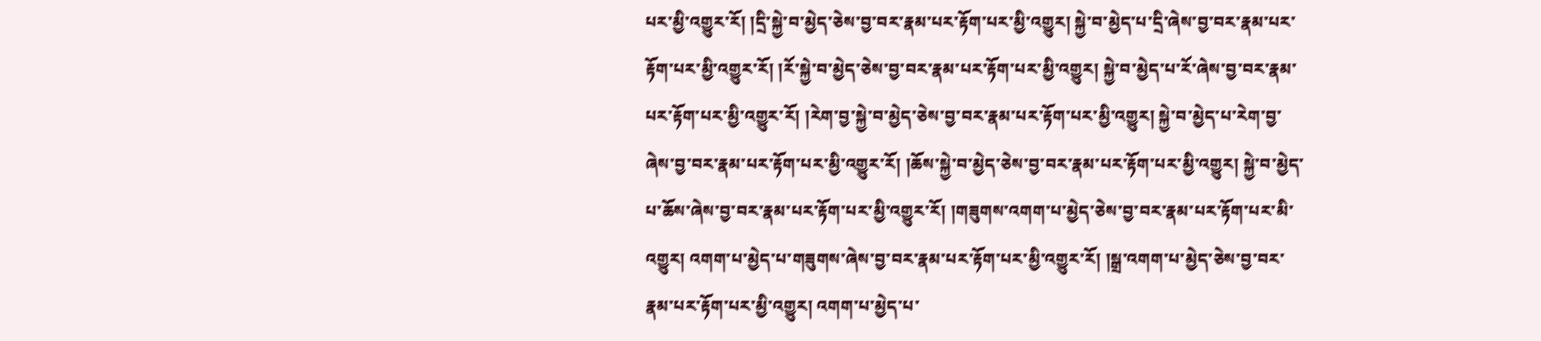པར་མྱི་འགྱུར་རོ། །དྲི་སྐྱེ་བ་མྱེད་ཅེས་བྱ་བར་རྣམ་པར་རྟོག་པར་མྱི་འགྱུར། སྐྱེ་བ་མྱེད་པ་དྲི་ཞེས་བྱ་བར་རྣམ་པར་རྟོག་པར་མྱི་འགྱུར་རོ། །རོ་སྐྱེ་བ་མྱེད་ཅེས་བྱ་བར་རྣམ་པར་རྟོག་པར་མྱི་འགྱུར། སྐྱེ་བ་མྱེད་པ་རོ་ཞེས་བྱ་བར་རྣམ་པར་རྟོག་པར་མྱི་འགྱུར་རོ། །རེག་བྱ་སྐྱེ་བ་མྱེད་ཅེས་བྱ་བར་རྣམ་པར་རྟོག་པར་མྱི་འགྱུར། སྐྱེ་བ་མྱེད་པ་རེག་བྱ་ཞེས་བྱ་བར་རྣམ་པར་རྟོག་པར་མྱི་འགྱུར་རོ། །ཆོས་སྐྱེ་བ་མྱེད་ཅེས་བྱ་བར་རྣམ་པར་རྟོག་པར་མྱི་འགྱུར། སྐྱེ་བ་མྱེད་པ་ཆོས་ཞེས་བྱ་བར་རྣམ་པར་རྟོག་པར་མྱི་འགྱུར་རོ། །གཟུགས་འགག་པ་མྱེད་ཅེས་བྱ་བར་རྣམ་པར་རྟོག་པར་མི་འགྱུར། འགག་པ་མྱེད་པ་གཟུགས་ཞེས་བྱ་བར་རྣམ་པར་རྟོག་པར་མྱི་འགྱུར་རོ། །སྒྲ་འགག་པ་མྱེད་ཅེས་བྱ་བར་རྣམ་པར་རྟོག་པར་མྱི་འགྱུར། འགག་པ་མྱེད་པ་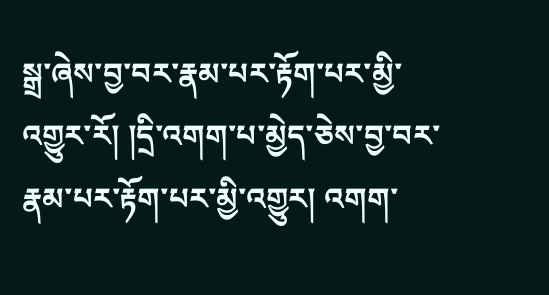སྒྲ་ཞེས་བྱ་བར་རྣམ་པར་རྟོག་པར་མྱི་འགྱུར་རོ། །དྲི་འགག་པ་མྱེད་ཅེས་བྱ་བར་རྣམ་པར་རྟོག་པར་མྱི་འགྱུར། འགག་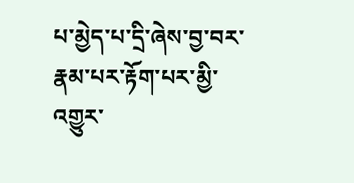པ་མྱེད་པ་དྲི་ཞེས་བྱ་བར་རྣམ་པར་རྟོག་པར་མྱི་འགྱུར་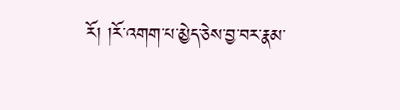རོ། །རོ་འགག་པ་མྱེད་ཅེས་བྱ་བར་རྣམ་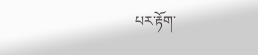པར་རྟོག་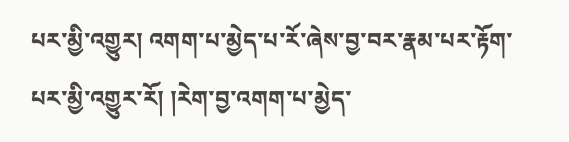པར་མྱི་འགྱུར། འགག་པ་མྱེད་པ་རོ་ཞེས་བྱ་བར་རྣམ་པར་རྟོག་པར་མྱི་འགྱུར་རོ། །རེག་བྱ་འགག་པ་མྱེད་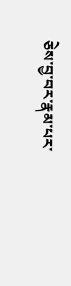ཅེས་བྱ་བར་རྣམ་པར་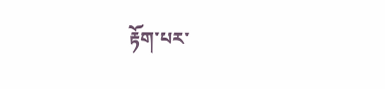རྟོག་པར་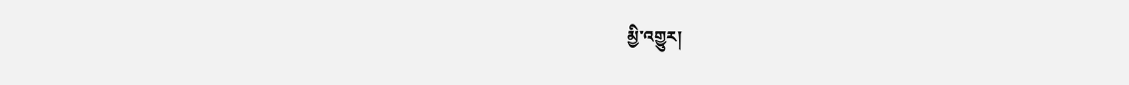མྱི་འགྱུར།